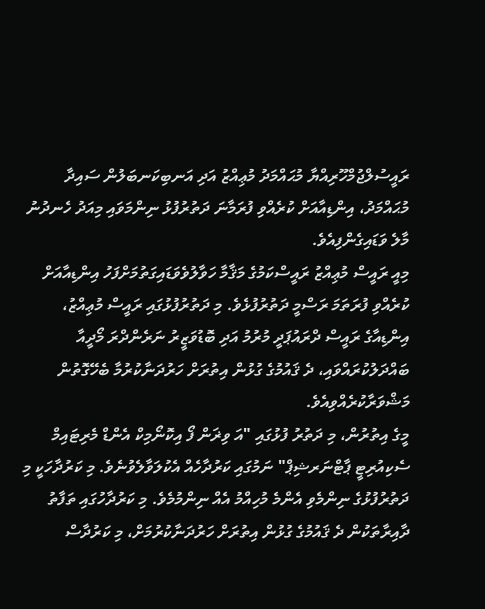ރައީސުލްޖުމްހޫރިއްޔާ މުޙައްމަދު މުޢިއްޒު އަދި އަނބިކަނބަލުން ސައިދާ މުޙައްމަދު، އިންޑިއާއަށް ކުރެއްވި ފުރަމާނަ ދަތުރުފުޅު ނިންމަވައި މިއަދު ހެނދުނު މާލެ ވަޑައިގެންފިއެވެ.
މިއީ ރައީސް މުޢިއްޒު ރައީސްކަމުގެ މަޤާމާ ހަވާލުވެވަޑައިގަތުމަށްފަހު އިންޑިއާއަށް ކުރެއްވި ފުރަތަމަ ރަސްމީ ދަތުރުފުޅެވެ. މި ދަތުރުފުޅުގައި ރައީސް މުޢިއްޒު، އިންޑިއާގެ ރައީސް ދްރައުޕަދީ މުރުމު އަދި ބޮޑުވަޒީރު ނަރެންދްރަ މޯދީއާ ބައްދަލުކުރައްވައި، ދެ ޤައުމުގެ ގުޅުން އިތުރަށް ހަރުދަނާކުރުމާ ބެހޭގޮތުން މަޝްވަރާކުރެއްވިއެވެ.
މީގެ އިތުރުން، މި ދަތުރު ފުޅުގައި "އަ ވިޜަން ފޯ އިކޮނޯމިކް އެންޑް މެރިޓައިމް ސެކިއުރިޓީ ޕާޓްނަރޝިޕް" ނަމުގައި ކަރުދާހެއް އެކުލަވާލެވުނެވެ. މި ކަރުދާހަކީ މި ދަތުރުފުޅުގެ ނިންމެވި އެންމެ މުހިއްމު އެއް ނިންމުމެވެ. މި ކަރުދާހުގައި ތަފާތު ދާއިރާތަކުން ދެ ޤައުމުގެ ގުޅުން އިތުރަށް ހަރުދަނާކުރުމަށް، މި ކަރުދާސް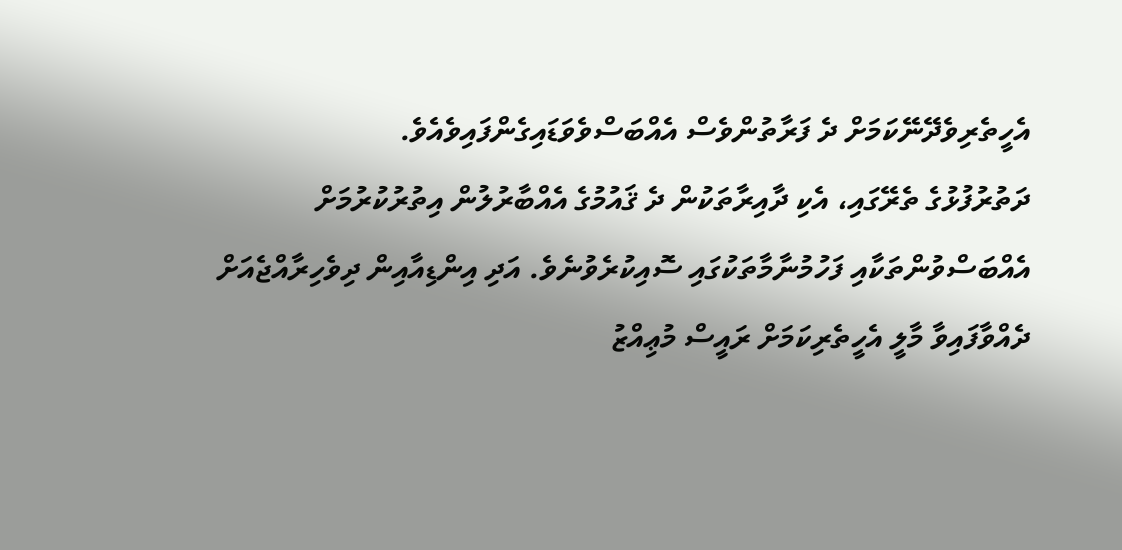އެހީތެރިވެދޭނޭކަމަށް ދެ ފަރާތުންވެސް އެއްބަސްވެވަޑައިގެންފައިވެއެވެ.
ދަތުރުފުޅުގެ ތެރޭގައި، އެކި ދާއިރާތަކުން ދެ ޤައުމުގެ އެއްބާރުލުން އިތުރުކުރުމަށް އެއްބަސްވުންތަކާއި ފަހުމުނާމާތަކުގައި ސޮއިކުރެވުނެވެ. އަދި އިންޑިއާއިން ދިވެހިރާއްޖެއަށް ދެއްވާފައިވާ މާލީ އެހީތެރިކަމަށް ރައީސް މުޢިއްޒު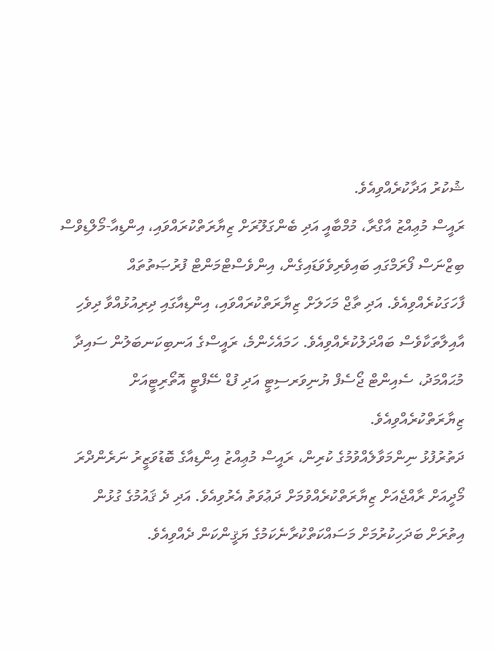ޝުކުރު އަދާކުރެއްވިއެވެ.
ރައީސް މުޢިއްޒު އާގްރާ، މުމްބާއީ އަދި ބެންގަލޫރަށް ޒިޔާރަތްކުރައްވައި، އިންޑިއާ-މޯލްޑިވްސް ބިޒްނަސް ފޯރަމްގައި ބައިވެރިވެވަޑައިގެން، އިންވެސްޓްމަންޓް ފުރުޞަތުތައް ފާހަގަކުރެއްވިއެވެ. އަދި ތާޖް މަހަލަށް ޒިޔާރަތްކުރައްވައި، އިންޑިއާގައި ދިރިއުޅުއްވާ ދިވެހި އާއިލާތަކާވެސް ބައްދަލުކުރެއްވިއެވެ. ހަމައެހެންމެ، ރައީސްގެ އަނބިކަނބަލުން ސައިދާ މުޙައްމަދު، ސެއިންޓް ޖޯސެފް ޔުނިވަރސިޓީ އަދި ފުޑް ސޭފްޓީ އޮތޯރިޓީއަށް ޒިޔާރަތްކުރެއްވިއެވެ.
ދަތުރުފުޅު ނިންމަވާލެއްވުމުގެ ކުރިން، ރައީސް މުޢިއްޒު އިންޑިއާގެ ބޮޑުވަޒީރު ނަރެންދްރަ މޯދީއަށް ރާއްޖެއަށް ޒިޔާރަތްކުރެއްވުމަށް ދަޢުވަތު އެރުވިއެވެ. އަދި ދެ ޤައުމުގެ ގުޅުން އިތުރަށް ބަދަހިކުރުމަށް މަސައްކަތްކުރާނެކަމުގެ ޔަޤީންކަން ދެއްވިއެވެ.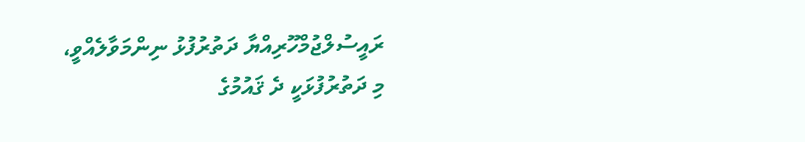ރައީސުލްޖުމްހޫރިއްޔާ ދަތުރުފުޅު ނިންމަވާލެއްވީ، މި ދަތުރުފުޅަކީ ދެ ޤައުމުގެ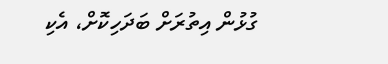ގުޅުން އިތުރަށް ބަދަހިކޮށް، އެކި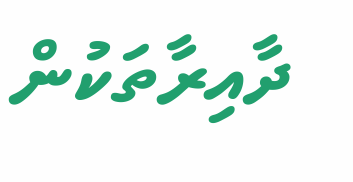ދާއިރާތަކުން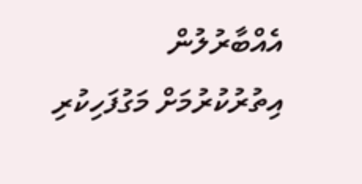އެއްބާރުލުން އިތުރުކުރުމަށް މަގުފަހިކުރި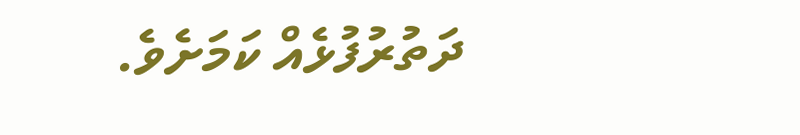ދަތުރުފުޅެއް ކަމަށެވެ.